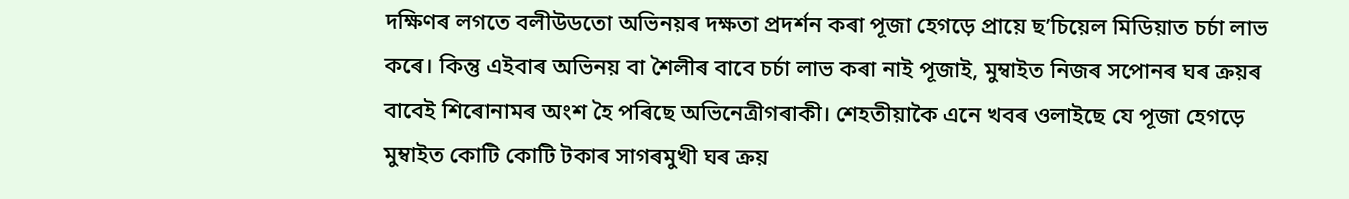দক্ষিণৰ লগতে বলীউডতো অভিনয়ৰ দক্ষতা প্ৰদৰ্শন কৰা পূজা হেগড়ে প্ৰায়ে ছ’চিয়েল মিডিয়াত চৰ্চা লাভ কৰে। কিন্তু এইবাৰ অভিনয় বা শৈলীৰ বাবে চৰ্চা লাভ কৰা নাই পূজাই, মুম্বাইত নিজৰ সপোনৰ ঘৰ ক্ৰয়ৰ বাবেই শিৰোনামৰ অংশ হৈ পৰিছে অভিনেত্ৰীগৰাকী। শেহতীয়াকৈ এনে খবৰ ওলাইছে যে পূজা হেগড়ে মুম্বাইত কোটি কোটি টকাৰ সাগৰমুখী ঘৰ ক্ৰয়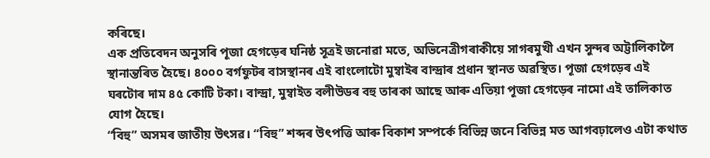কৰিছে।
এক প্ৰতিবেদন অনুসৰি পূজা হেগড়েৰ ঘনিষ্ঠ সূত্ৰই জনোৱা মতে, অভিনেত্ৰীগৰাকীয়ে সাগৰমুখী এখন সুন্দৰ অট্টালিকালৈ স্থানান্তৰিত হৈছে। ৪০০০ বৰ্গফুটৰ বাসস্থানৰ এই বাংলোটো মুম্বাইৰ বান্দ্ৰাৰ প্ৰধান স্থানত অৱস্থিত। পূজা হেগড়েৰ এই ঘৰটোৰ দাম ৪৫ কোটি টকা। বান্দ্ৰা, মুম্বাইত বলীউডৰ বহু তাৰকা আছে আৰু এতিয়া পূজা হেগড়েৰ নামো এই তালিকাত যোগ হৈছে।
“বিহু” অসমৰ জাতীয় উৎসৱ। “বিহু” শব্দৰ উৎপত্তি আৰু বিকাশ সম্পৰ্কে বিভিন্ন জনে বিভিন্ন মত আগবঢ়ালেও এটা কথাত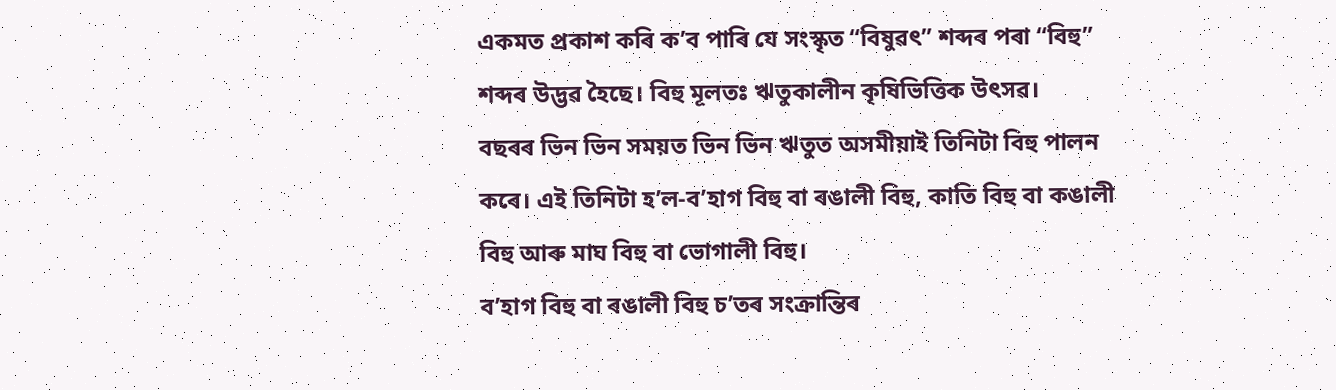একমত প্রকাশ কৰি ক’ব পাৰি যে সংস্কৃত “বিষুৱৎ” শব্দৰ পৰা “বিহু” শব্দৰ উদ্ভৱ হৈছে। বিহু মূলতঃ ঋতুকালীন কৃষিভিত্তিক উৎসৱ।
বছৰৰ ভিন ভিন সময়ত ভিন ভিন ঋতুত অসমীয়াই তিনিটা বিহু পালন কৰে। এই তিনিটা হ’ল-ব’হাগ বিহু বা ৰঙালী বিহু, কাতি বিহু বা কঙালী বিহু আৰু মাঘ বিহু বা ভোগালী বিহু।
ব’হাগ বিহু বা ৰঙালী বিহু চ’তৰ সংক্রান্তিৰ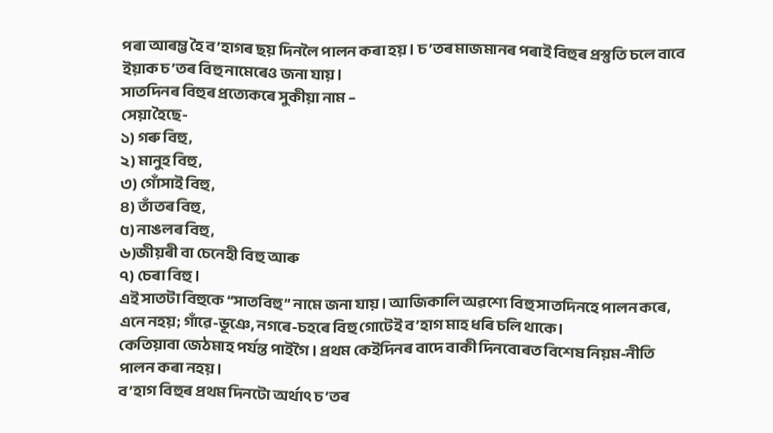পৰা আৰম্ভ হৈ ব’হাগৰ ছয় দিনলৈ পালন কৰা হয়। চ’তৰ মাজমানৰ পৰাই বিহুৰ প্রস্তুতি চলে বাবে ইয়াক চ’তৰ বিহু নামেৰেও জনা যায়।
সাতদিনৰ বিহুৰ প্রত্যেকৰে সুকীয়া নাম –
সেয়া হৈছে-
১) গৰু বিহু,
২) মানুহ বিহু,
৩) গোঁসাই বিহু,
৪) তাঁতৰ বিহু,
৫) নাঙলৰ বিহু,
৬)জীয়ৰী বা চেনেহী বিহু আৰু
৭) চেৰা বিহু।
এই সাতটা বিহুকে “সাতবিহু” নামে জনা যায়। আজিকালি অৱশ্যে বিহু সাতদিনহে পালন কৰে, এনে নহয়; গাঁৱে-ভূঞে, নগৰে-চহৰে বিহু গোটেই ব’হাগ মাহ ধৰি চলি থাকে।
কেতিয়াবা জেঠমাহ পৰ্যন্ত পাইগৈ। প্রথম কেইদিনৰ বাদে বাকী দিনবোৰত বিশেষ নিয়ম-নীতি পালন কৰা নহয়।
ব’হাগ বিহুৰ প্রথম দিনটো অৰ্থাৎ চ’তৰ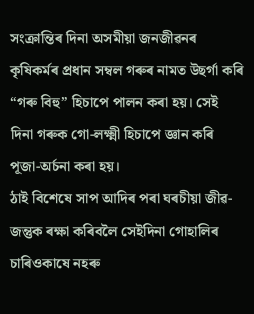সংক্রান্তিৰ দিনা অসমীয়া জনজীৱনৰ কৃষিকৰ্মৰ প্রধান সম্বল গৰুৰ নামত উছৰ্গা কৰি “গৰু বিহু” হিচাপে পালন কৰা হয়। সেই দিনা গৰুক গো-লক্ষ্মী হিচাপে জ্ঞান কৰি পূজা-অৰ্চনা কৰা হয়।
ঠাই বিশেষে সাপ আদিৰ পৰা ঘৰচীয়া জীৱ-জন্তুক ৰক্ষা কৰিবলৈ সেইদিনা গোহালিৰ চাৰিওকাষে নহৰু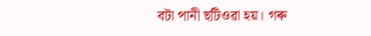বটা পানী ছটিওৱা হয়। গৰু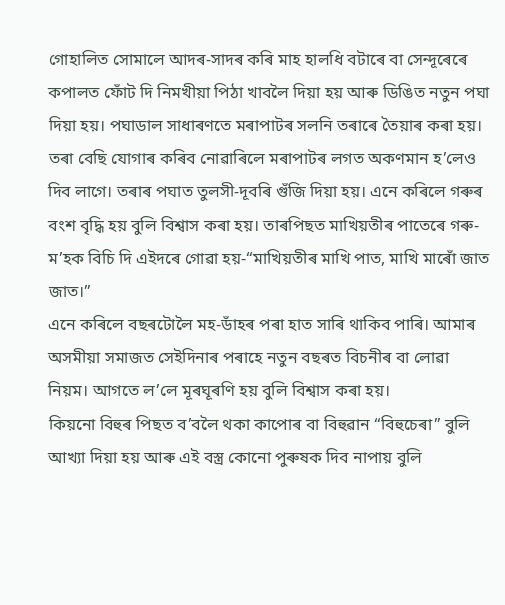গোহালিত সোমালে আদৰ-সাদৰ কৰি মাহ হালধি বটাৰে বা সেন্দূৰেৰে কপালত ফোঁট দি নিমখীয়া পিঠা খাবলৈ দিয়া হয় আৰু ডিঙিত নতুন পঘা দিয়া হয়। পঘাডাল সাধাৰণতে মৰাপাটৰ সলনি তৰাৰে তৈয়াৰ কৰা হয়।
তৰা বেছি যোগাৰ কৰিব নোৱাৰিলে মৰাপাটৰ লগত অকণমান হ’লেও দিব লাগে। তৰাৰ পঘাত তুলসী-দূবৰি গুঁজি দিয়া হয়। এনে কৰিলে গৰুৰ বংশ বৃদ্ধি হয় বুলি বিশ্বাস কৰা হয়। তাৰপিছত মাখিয়তীৰ পাতেৰে গৰু-ম’হক বিচি দি এইদৰে গোৱা হয়-“মাখিয়তীৰ মাখি পাত, মাখি মাৰোঁ জাত জাত।”
এনে কৰিলে বছৰটোলৈ মহ-ডাঁহৰ পৰা হাত সাৰি থাকিব পাৰি। আমাৰ অসমীয়া সমাজত সেইদিনাৰ পৰাহে নতুন বছৰত বিচনীৰ বা লোৱা নিয়ম। আগতে ল’লে মূৰঘূৰণি হয় বুলি বিশ্বাস কৰা হয়।
কিয়নো বিহুৰ পিছত ব’বলৈ থকা কাপোৰ বা বিহুৱান “বিহুচেৰা” বুলি আখ্যা দিয়া হয় আৰু এই বস্ত্ৰ কোনো পুৰুষক দিব নাপায় বুলি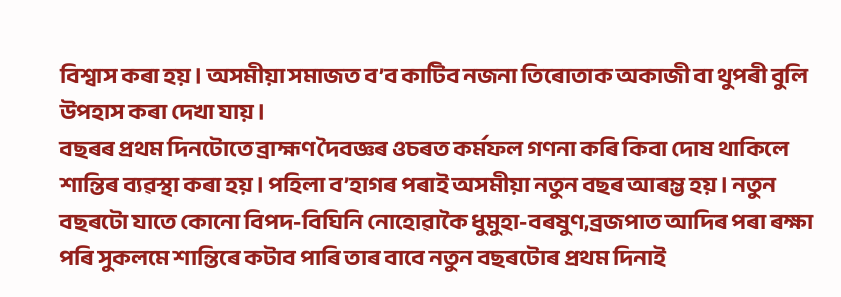বিশ্বাস কৰা হয়। অসমীয়া সমাজত ব’ব কাটিব নজনা তিৰোতাক অকাজী বা থুপৰী বুলি উপহাস কৰা দেখা যায়।
বছৰৰ প্ৰথম দিনটোতে ব্ৰাহ্মণ দৈবজ্ঞৰ ওচৰত কৰ্মফল গণনা কৰি কিবা দোষ থাকিলে শান্তিৰ ব্যৱস্থা কৰা হয়। পহিলা ব’হাগৰ পৰাই অসমীয়া নতুন বছৰ আৰম্ভ হয়। নতুন বছৰটো যাতে কোনো বিপদ-বিঘিনি নোহোৱাকৈ ধুমুহা-বৰষুণ,ব্ৰজপাত আদিৰ পৰা ৰক্ষা পৰি সুকলমে শান্তিৰে কটাব পাৰি তাৰ বাবে নতুন বছৰটোৰ প্ৰথম দিনাই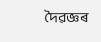দৈৱজ্ঞৰ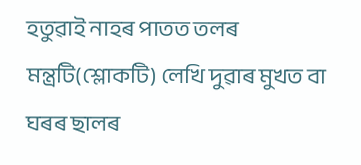হতুৱাই নাহৰ পাতত তলৰ মন্ত্ৰটি(শ্লোকটি) লেখি দুৱাৰ মুখত বা ঘৰৰ ছালৰ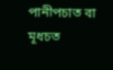পানীপচাত বা মূধচত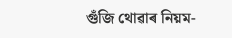গুঁজি থোৱাৰ নিয়ম-